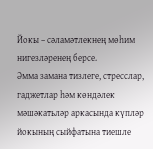Йокы – сәламәтлекнең мөһим нигезләренең берсе.
Әмма замана тизлеге, стресслар, гаджетлар һәм көндәлек мәшәкатьләр аркасында күпләр йокының сыйфатына тиешле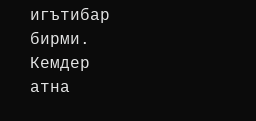игътибар бирми. Кемдер атна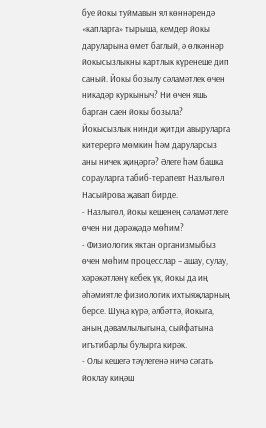буе йокы туймавын ял көннәрендә «капларга» тырыша, кемдер йокы даруларына өмет баглый, ә өлкәннәр йокысызлыкны картлык күренеше дип саный. Йокы бозылу сәламәтлек өчен никадәр куркыныч? Ни өчен яшь барган саен йокы бозыла? Йокысызлык нинди җитди авыруларга китерергә мөмкин һәм даруларсыз аны ничек җиңәргә? Әлеге һәм башка сорауларга табиб-терапевт Назлыгөл Насыйрова җавап бирде.
- Назлыгөл, йокы кешенең сәламәтлеге өчен ни дәрәҗәдә мөһим?
- Физиологик яктан организмыбыз өчен мөһим процесслар – ашау, сулау, хәрәкәтләнү кебек үк, йокы да иң әһәмиятле физиологик ихтыяҗларның берсе. Шуңа күрә, әлбәттә, йокыга, аның дәвамлылыгына, сыйфатына игътибарлы булырга кирәк.
- Олы кешегә тәүлегенә ничә сәгать йоклау киңәш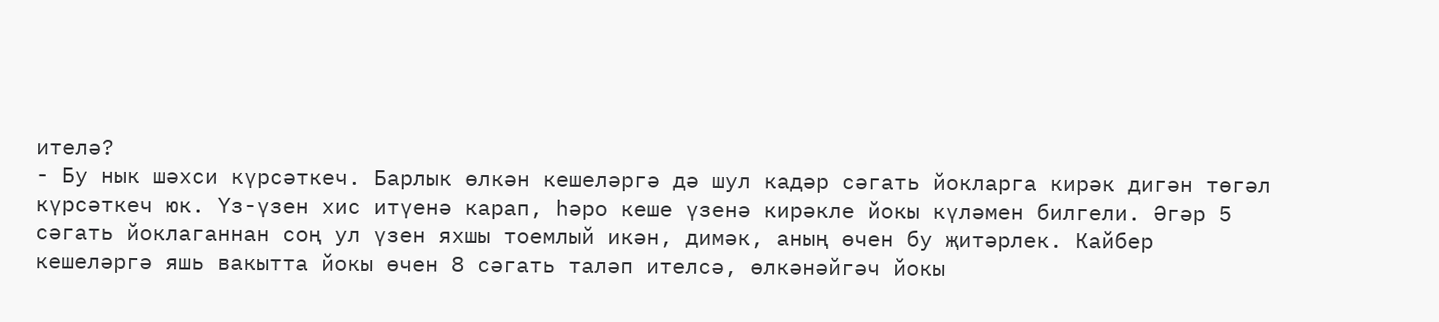ителә?
- Бу нык шәхси күрсәткеч. Барлык өлкән кешеләргә дә шул кадәр сәгать йокларга кирәк дигән төгәл күрсәткеч юк. Үз-үзен хис итүенә карап, һәро кеше үзенә кирәкле йокы күләмен билгели. Әгәр 5 сәгать йоклаганнан соң ул үзен яхшы тоемлый икән, димәк, аның өчен бу җитәрлек. Кайбер кешеләргә яшь вакытта йокы өчен 8 сәгать таләп ителсә, өлкәнәйгәч йокы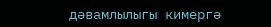дәвамлылыгы кимергә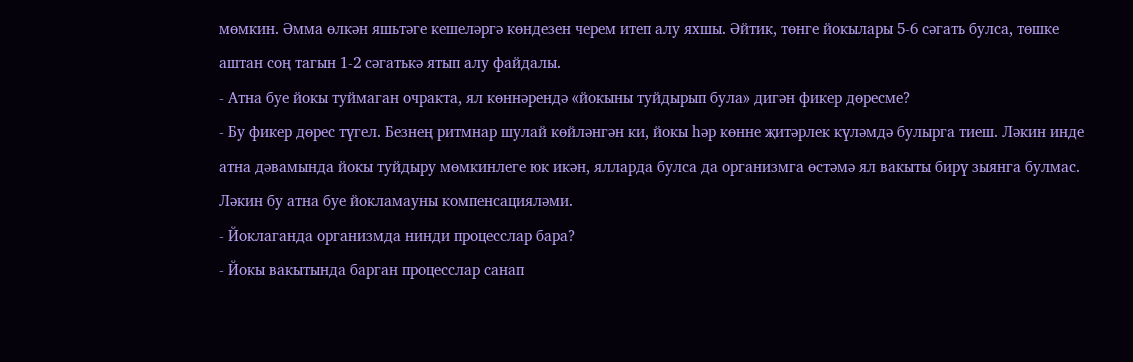мөмкин. Әмма өлкән яшьтәге кешеләргә көндезен черем итеп алу яхшы. Әйтик, төнге йокылары 5-6 сәгать булса, төшке аштан соң тагын 1-2 сәгатькә ятып алу файдалы.
- Атна буе йокы туймаган очракта, ял көннәрендә «йокыны туйдырып була» дигән фикер дөресме?
- Бу фикер дөрес түгел. Безнең ритмнар шулай көйләнгән ки, йокы һәр көнне җитәрлек күләмдә булырга тиеш. Ләкин инде атна дәвамында йокы туйдыру мөмкинлеге юк икән, ялларда булса да организмга өстәмә ял вакыты бирү зыянга булмас. Ләкин бу атна буе йокламауны компенсацияләми.
- Йоклаганда организмда нинди процесслар бара?
- Йокы вакытында барган процесслар санап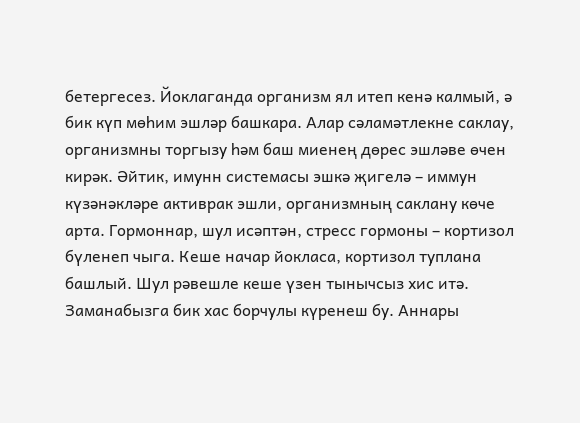бетергесез. Йоклаганда организм ял итеп кенә калмый, ә бик күп мөһим эшләр башкара. Алар сәламәтлекне саклау, организмны торгызу һәм баш миенең дөрес эшләве өчен кирәк. Әйтик, имунн системасы эшкә җигелә – иммун күзәнәкләре активрак эшли, организмның саклану көче арта. Гормоннар, шул исәптән, стресс гормоны – кортизол бүленеп чыга. Кеше начар йокласа, кортизол туплана башлый. Шул рәвешле кеше үзен тынычсыз хис итә. Заманабызга бик хас борчулы күренеш бу. Аннары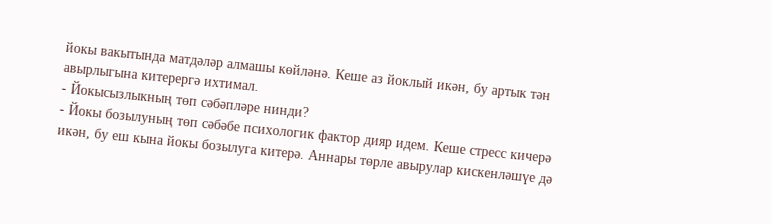йокы вакытында матдәләр алмашы көйләнә. Кеше аз йоклый икән, бу артык тән авырлыгына китерергә ихтимал.
- Йокысызлыкның төп сәбәпләре нинди?
- Йокы бозылуның төп сәбәбе психологик фактор дияр идем. Кеше стресс кичерә икән, бу еш кына йокы бозылуга китерә. Аннары төрле авырулар кискенләшүе дә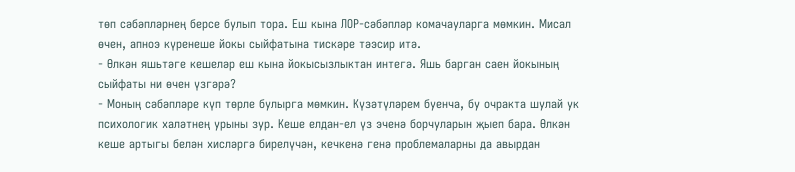төп сәбәпләрнең берсе булып тора. Еш кына ЛОР-сәбәпләр комачауларга мөмкин. Мисал өчен, апноэ күренеше йокы сыйфатына тискәре тәэсир итә.
- Өлкән яшьтәге кешеләр еш кына йокысызлыктан интегә. Яшь барган саен йокының сыйфаты ни өчен үзгәрә?
- Моның сәбәпләре күп төрле булырга мөмкин. Күзәтүләрем буенча, бу очракта шулай ук психологик халәтнең урыны зур. Кеше елдан-ел үз эченә борчуларын җыеп бара. Өлкән кеше артыгы белән хисләргә бирелүчән, кечкенә генә проблемаларны да авырдан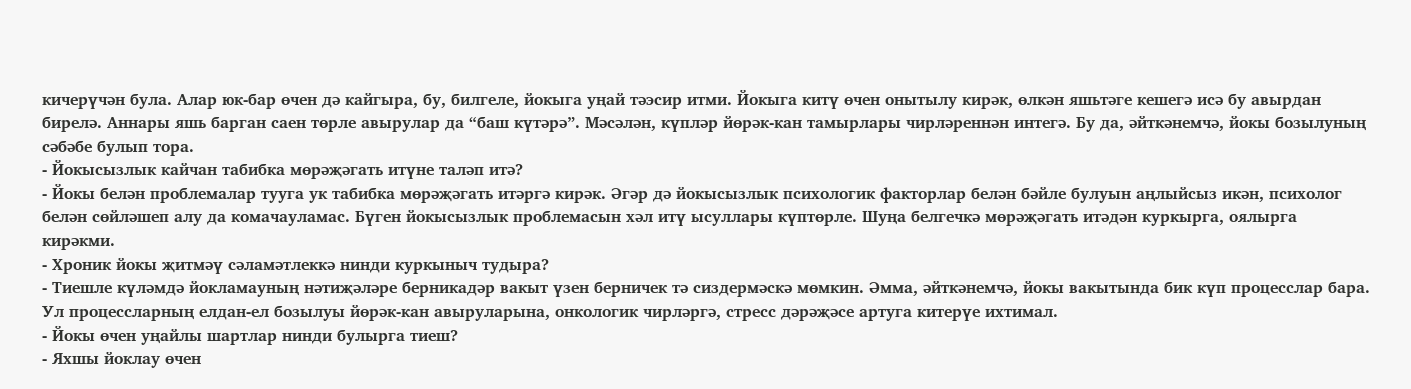кичерүчән була. Алар юк-бар өчен дә кайгыра, бу, билгеле, йокыга уңай тәэсир итми. Йокыга китү өчен онытылу кирәк, өлкән яшьтәге кешегә исә бу авырдан бирелә. Аннары яшь барган саен төрле авырулар да “баш күтәрә”. Мәсәлән, күпләр йөрәк-кан тамырлары чирләреннән интегә. Бу да, әйткәнемчә, йокы бозылуның сәбәбе булып тора.
- Йокысызлык кайчан табибка мөрәҗәгать итүне таләп итә?
- Йокы белән проблемалар тууга ук табибка мөрәҗәгать итәргә кирәк. Әгәр дә йокысызлык психологик факторлар белән бәйле булуын аңлыйсыз икән, психолог белән сөйләшеп алу да комачауламас. Бүген йокысызлык проблемасын хәл итү ысуллары күптөрле. Шуңа белгечкә мөрәҗәгать итәдән куркырга, оялырга кирәкми.
- Хроник йокы җитмәү сәламәтлеккә нинди куркыныч тудыра?
- Тиешле күләмдә йокламауның нәтиҗәләре берникадәр вакыт үзен берничек тә сиздермәскә мөмкин. Әмма, әйткәнемчә, йокы вакытында бик күп процесслар бара. Ул процессларның елдан-ел бозылуы йөрәк-кан авыруларына, онкологик чирләргә, стресс дәрәҗәсе артуга китерүе ихтимал.
- Йокы өчен уңайлы шартлар нинди булырга тиеш?
- Яхшы йоклау өчен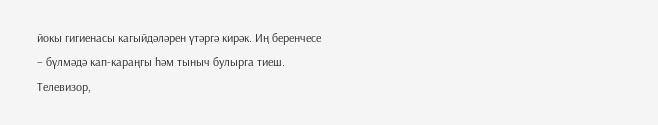йокы гигиенасы кагыйдәләрен үтәргә кирәк. Иң беренчесе – бүлмәдә кап-караңгы һәм тыныч булырга тиеш. Телевизор,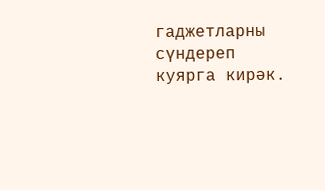гаджетларны сүндереп куярга кирәк.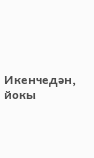Икенчедән, йокы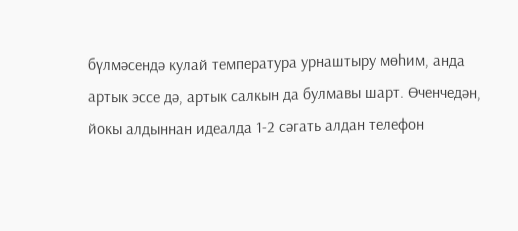бүлмәсендә кулай температура урнаштыру мөһим, анда артык эссе дә, артык салкын да булмавы шарт. Өченчедән, йокы алдыннан идеалда 1-2 сәгать алдан телефон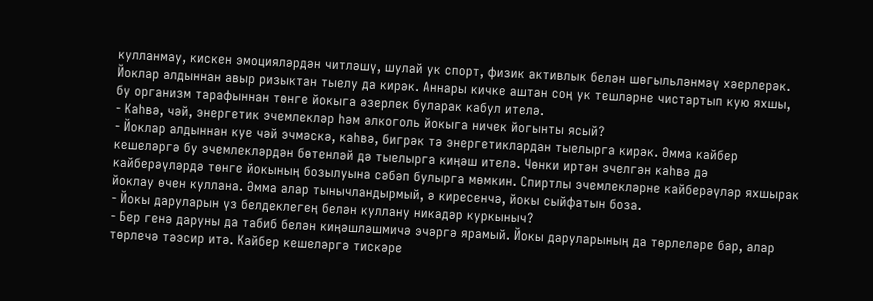кулланмау, кискен эмоцияләрдән читләшү, шулай ук спорт, физик активлык белән шөгыльләнмәү хәерлерәк. Йоклар алдыннан авыр ризыктан тыелу да кирәк. Аннары кичке аштан соң ук тешләрне чистартып кую яхшы, бу организм тарафыннан төнге йокыга әзерлек буларак кабул ителә.
- Каһвә, чәй, энергетик эчемлекләр һәм алкоголь йокыга ничек йогынты ясый?
- Йоклар алдыннан куе чәй эчмәскә, каһвә, бигрәк тә энергетиклардан тыелырга кирәк. Әмма кайбер кешеләргә бу эчемлекләрдән бөтенләй дә тыелырга киңәш ителә. Чөнки иртән эчелгән каһвә дә кайберәүләрдә төнге йокының бозылуына сәбәп булырга мөмкин. Спиртлы эчемлекләрне кайберәүләр яхшырак йоклау өчен куллана. Әмма алар тынычландырмый, ә киресенчә, йокы сыйфатын боза.
- Йокы даруларын үз белдеклегең белән куллану никадәр куркыныч?
- Бер генә даруны да табиб белән киңәшләшмичә эчәргә ярамый. Йокы даруларының да төрлеләре бар, алар төрлечә тәэсир итә. Кайбер кешеләргә тискәре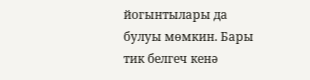йогынтылары да булуы мөмкин. Бары тик белгеч кенә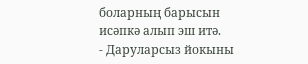боларның барысын исәпкә алып эш итә.
- Даруларсыз йокыны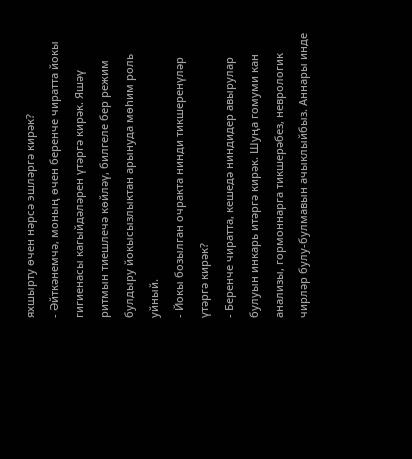яхшырту өчен нәрсә эшләргә кирәк?
- Әйткәнемчә, моның өчен беренче чиратта йокы гигиенасы кагыйдәләрен үтәргә кирәк. Яшәү ритмын тиешлечә көйләү, билгеле бер режим булдыру йокысызлыктан арынуда мөһим роль уйный.
- Йокы бозылган очракта нинди тикшеренүләр үтәргә кирәк?
- Беренче чиратта, кешедә ниндидер авырулар булуын инкарь итәргә кирәк. Шуңа гомуми кан анализы, гормоннарга тикшерәбез, неврологик чирләр булу-булмавын ачыклыйбыз. Аннары инде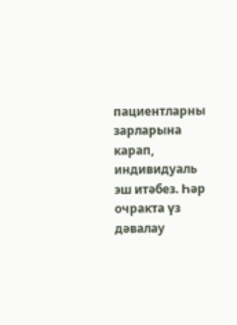пациентларны зарларына карап, индивидуаль эш итәбез. Һәр очракта үз дәвалау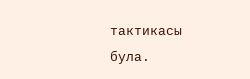тактикасы була.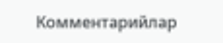Комментарийлар